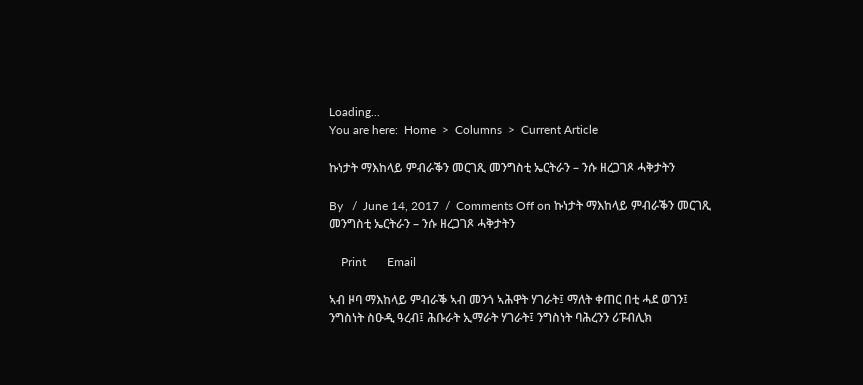Loading...
You are here:  Home  >  Columns  >  Current Article

ኩነታት ማእከላይ ምብራቕን መርገጺ መንግስቲ ኤርትራን – ንሱ ዘረጋገጾ ሓቅታትን

By   /  June 14, 2017  /  Comments Off on ኩነታት ማእከላይ ምብራቕን መርገጺ መንግስቲ ኤርትራን – ንሱ ዘረጋገጾ ሓቅታትን

    Print       Email

ኣብ ዞባ ማእከላይ ምብራቕ ኣብ መንጎ ኣሕዋት ሃገራት፤ ማለት ቀጠር በቲ ሓደ ወገን፤ ንግስነት ስዑዲ ዓረብ፤ ሕቡራት ኢማራት ሃገራት፤ ንግስነት ባሕረንን ሪፑብሊክ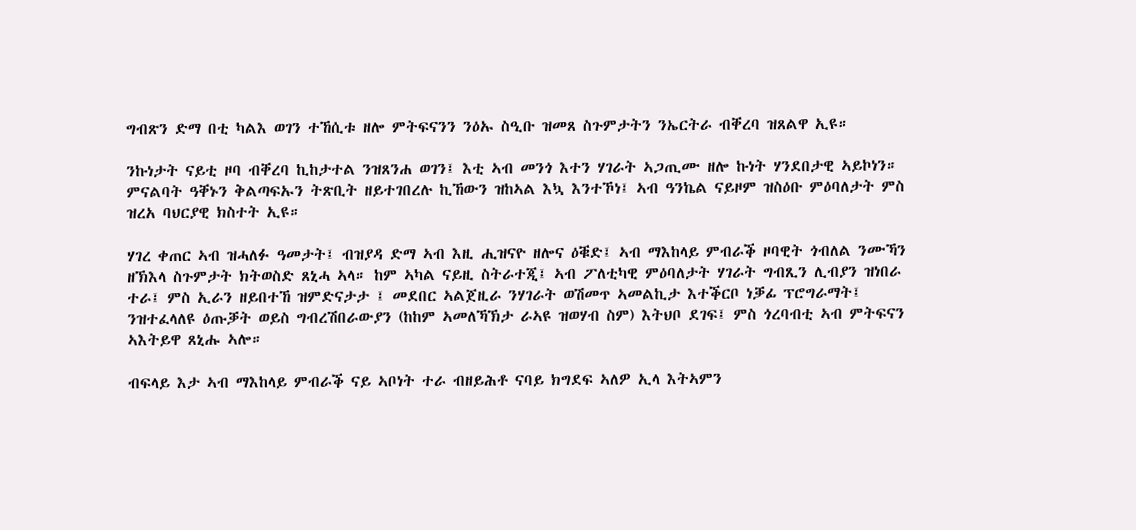ግብጽን ድማ በቲ ካልእ ወገን ተኸሲቱ ዘሎ ምትፍናንን ንዕኡ ስዒቡ ዝመጸ ስጉምታትን ንኤርትራ ብቐረባ ዝጸልዋ ኢዩ።

ንኩነታት ናይቲ ዞባ ብቐረባ ኪከታተል ንዝጸንሐ ወገን፤ እቲ ኣብ መንጎ እተን ሃገራት ኣጋጢሙ ዘሎ ኩነት ሃንደበታዊ ኣይኮነን። ምናልባት ዓቐኑን ቅልጣፍኡን ትጽቢት ዘይተገበረሉ ኪኸውን ዝከኣል እኳ እንተኾነ፤ ኣብ ዓንኬል ናይዞም ዝስዕቡ ምዕባለታት ምስ ዝረአ ባህርያዊ ክስተት ኢዩ።

ሃገረ ቀጠር ኣብ ዝሓለፉ ዓመታት፤ ብዝያዳ ድማ ኣብ እዚ ሒዝናዮ ዘሎና ዕቑድ፤ ኣብ ማእከላይ ምብራቕ ዞባዊት ጎብለል ንሙኻን ዘኽእላ ስጉምታት ክትወስድ ጸኒሓ ኣላ። ከም ኣካል ናይዚ ስትራተጂ፤ ኣብ ፖለቲካዊ ምዕባለታት ሃገራት ግብጺን ሊብያን ዝነበራ ተራ፤ ምስ ኢራን ዘይበተኸ ዝምድናታታ ፤ መደበር ኣልጀዚራ ንሃገራት ወሽመጥ ኣመልኪታ እተቕርቦ ነቓፊ ፕሮግራማት፤ ንዝተፈላለዩ ዕጡቓት ወይስ ግብረሽበራውያን (ከከም ኣመለኻኽታ ራኣዩ ዝወሃብ ስም) እትህቦ ደገፍ፤ ምስ ጎረባብቲ ኣብ ምትፍናን ኣእትይዋ ጸኒሑ ኣሎ።

ብፍላይ እታ ኣብ ማእከላይ ምብራቕ ናይ ኣቦነት ተራ ብዘይሕቶ ናባይ ክግደፍ ኣለዎ ኢላ እትኣምን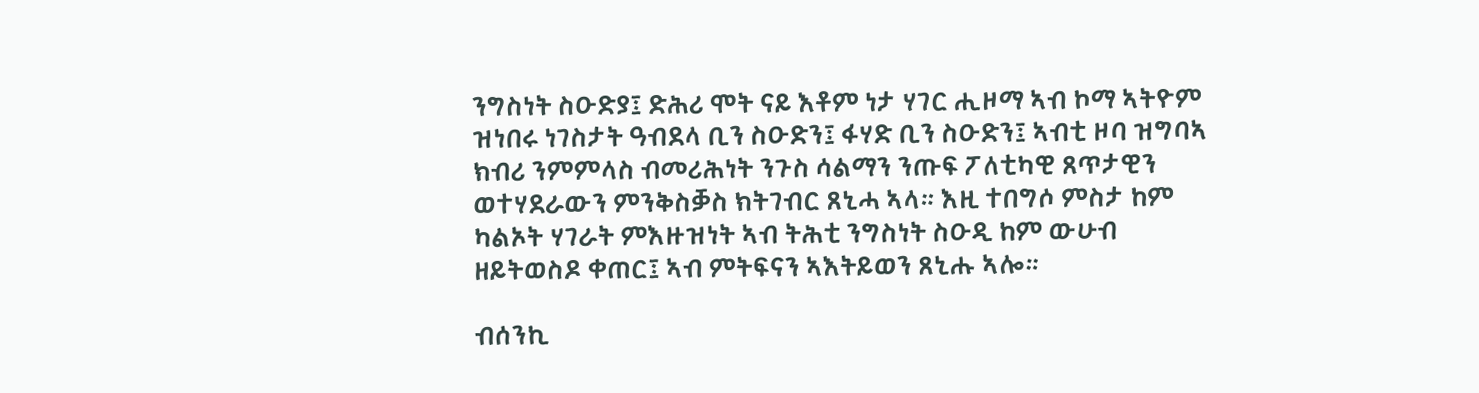ንግስነት ስዑድያ፤ ድሕሪ ሞት ናይ እቶም ነታ ሃገር ሒዞማ ኣብ ኮማ ኣትዮም ዝነበሩ ነገስታት ዓብደላ ቢን ስዑድን፤ ፋሃድ ቢን ስዑድን፤ ኣብቲ ዞባ ዝግባኣ ክብሪ ንምምላስ ብመሪሕነት ንጉስ ሳልማን ንጡፍ ፖለቲካዊ ጸጥታዊን ወተሃደራውን ምንቅስቓስ ክትገብር ጸኒሓ ኣላ። እዚ ተበግሶ ምስታ ከም ካልኦት ሃገራት ምእዙዝነት ኣብ ትሕቲ ንግስነት ስዑዲ ከም ውሁብ ዘይትወስዶ ቀጠር፤ ኣብ ምትፍናን ኣእትይወን ጸኒሑ ኣሎ።

ብሰንኪ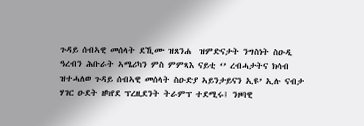ጉዳይ ሰብኣዊ መሰላት ደኺሙ ዝጸንሐ  ዝምድናታት ንግስነት ስዑዲ ዓረብን ሕቡራት ኣሜሪካን ምስ ምምጻእ ናይቲ ‘’ ረብሓታትና ክሳብ ዝተሓለወ ጉዳይ ሰብኣዊ መሰላት ስዑድያ ኣይንታይናን ኢዩ’ ኢሉ ናብታ ሃገር ዑደት ዘካየደ ፕረዚደንት ትራምፕ ተደሚሩ፤ ንዞባዊ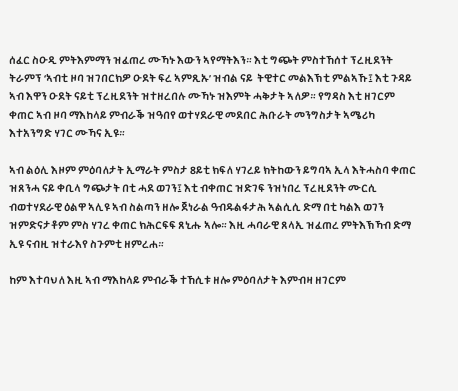ሰፈር ስዑዲ ምትእምማን ዝፈጠረ ሙኻኑ እውን ኣየማትእን። እቲ ግጭት ምስተኸሰተ ፕረዚደንት ትራምፕ ‘ኣብቲ ዞባ ዝገበርክዎ ዑደት ፍረ ኣምጺኡ’ ዝብል ናይ  ትዊተር መልእኽቲ ምልኣኹ፤ እቲ ጉዳይ ኣብ እዋን ዑደት ናይቲ ፕረዚደንት ዝተዘረበሉ ሙኻኑ ዝእምት ሓቅታት ኣለዎ። የግዳስ እቲ ዘገርም ቀጠር ኣብ ዞባ ማእከላይ ምብራቕ ዝዓበየ ወተሃደራዊ መደበር ሕቡራት መንግስታት ኣሜሪካ እተአንግድ ሃገር ሙኻና ኢዩ።

ኣብ ልዕሊ እዞም ምዕባለታት ኢማራት ምስታ 8ይቲ ክፍለ ሃገረይ ክትከውን ይግባኣ ኢላ እትሓስባ ቀጠር ዝጸንሓ ናይ ቀቢላ ግጭታት በቲ ሓደ ወገን፤ እቲ ብቀጠር ዝድገፍ ንዝነበረ ፕረዚደንት ሙርሲ ብወተሃደራዊ ዕልዋ ኣሊዩ ኣብ ስልጣን ዘሎ ጀነራል ዓብዱልፋታሕ ኣልሲሲ ድማ በቲ ካልእ ወገን ዝምድናታቶም ምስ ሃገረ ቀጠር ክሕርፍፍ ጸኒሑ ኣሎ። እዚ ሓባራዊ ጸላኢ ዝፈጠረ ምትእኽኻብ ድማ ኢዩ ናብዚ ዝተራእየ ስጉምቲ ዘምረሐ።

ከም እተባህለ እዚ ኣብ ማእከላይ ምብራቕ ተኸሲቱ ዘሎ ምዕባለታት እምብዛ ዘገርም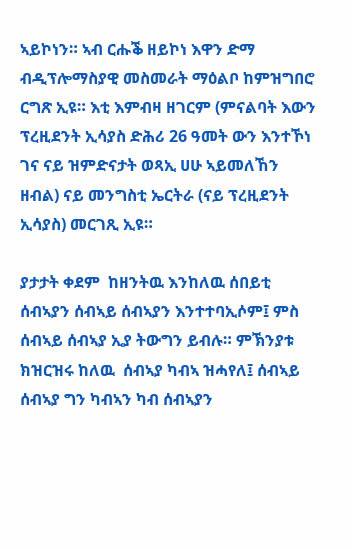ኣይኮነን። ኣብ ርሑቕ ዘይኮነ እዋን ድማ ብዲፕሎማስያዊ መስመራት ማዕልቦ ከምዝግበሮ ርግጽ ኢዩ። እቲ እምብዛ ዘገርም (ምናልባት እውን ፕረዚደንት ኢሳያስ ድሕሪ 26 ዓመት ውን እንተኾነ ገና ናይ ዝምድናታት ወጻኢ ሀሁ ኣይመለኸን ዘብል) ናይ መንግስቲ ኤርትራ (ናይ ፕረዚደንት ኢሳያስ) መርገጺ ኢዩ።

ያታታት ቀደም  ከዘንትዉ እንከለዉ ሰበይቲ ሰብኣያን ሰብኣይ ሰብኣያን እንተተባኢሶም፤ ምስ ሰብኣይ ሰብኣያ ኢያ ትውግን ይብሉ። ምኽንያቱ ክዝርዝሩ ከለዉ  ሰብኣያ ካብኣ ዝሓየለ፤ ሰብኣይ ሰብኣያ ግን ካብኣን ካብ ሰብኣያን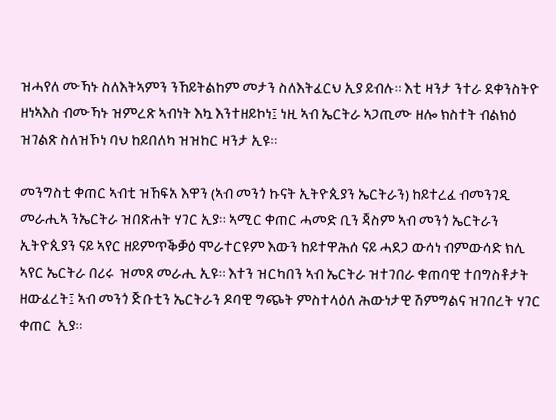ዝሓየለ ሙኻኑ ስለእትኣምን ንኸይትልከም መታን ስለእትፈርህ ኢያ ይብሉ። እቲ ዛንታ ንተራ ደቀንስትዮ ዘነኣእስ ብሙኻኑ ዝምረጽ ኣብነት እኳ እንተዘይኮነ፤ ነዚ ኣብ ኤርትራ ኣጋጢሙ ዘሎ ክስተት ብልክዕ ዝገልጽ ስለዝኾነ ባህ ከይበለካ ዝዝከር ዛንታ ኢዩ።

መንግስቲ ቀጠር ኣብቲ ዝኸፍአ እዋን (ኣብ መንጎ ኩናት ኢትዮጲያን ኤርትራን) ከይተረፈ ብመንገዲ መራሒኣ ንኤርትራ ዝበጽሐት ሃገር ኢያ። ኣሚር ቀጠር ሓመድ ቢን ጃስም ኣብ መንጎ ኤርትራን ኢትዮጲያን ናይ ኣየር ዘይምጥቕቓዕ ሞራተርዩም እውን ከይተዋሕሰ ናይ ሓደጋ ውሳነ ብምውሳድ ክሊ ኣየር ኤርትራ በሪሩ  ዝመጸ መራሒ ኢዩ። እተን ዝርካበን ኣብ ኤርትራ ዝተገበራ ቁጠባዊ ተበግስቶታት ዘውፈረት፤ ኣብ መንጎ ጅቡቲን ኤርትራን ዶባዊ ግጭት ምስተላዕለ ሕውነታዊ ሽምግልና ዝገበረት ሃገር ቀጠር  ኢያ።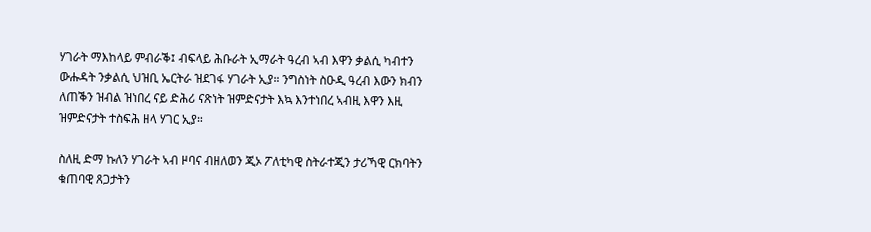ሃገራት ማእከላይ ምብራቕ፤ ብፍላይ ሕቡራት ኢማራት ዓረብ ኣብ እዋን ቃልሲ ካብተን ውሑዳት ንቃልሲ ህዝቢ ኤርትራ ዝደገፋ ሃገራት ኢያ። ንግስነት ስዑዲ ዓረብ እውን ክብን ለጠቕን ዝብል ዝነበረ ናይ ድሕሪ ናጽነት ዝምድናታት እኳ እንተነበረ ኣብዚ እዋን እዚ ዝምድናታት ተስፍሕ ዘላ ሃገር ኢያ።

ስለዚ ድማ ኩለን ሃገራት ኣብ ዞባና ብዘለወን ጂኦ ፖለቲካዊ ስትራተጂን ታሪኻዊ ርክባትን ቁጠባዊ ጸጋታትን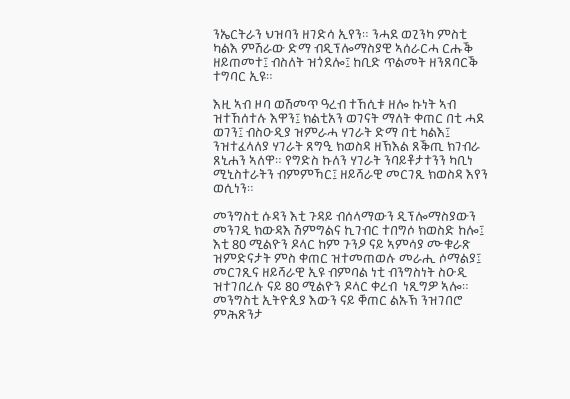ንኤርትራን ህዝባን ዘገድሳ ኢየን። ንሓደ ወጊንካ ምስቲ ካልእ ምሽራው ድማ ብዲፕሎማስያዊ ኣሰራርሓ ርሑቕ ዘይጠመተ፤ ብስለት ዝጎደሎ፤ ከቢድ ጥልመት ዘንጸባርቕ ተግባር ኢዩ።

እዚ ኣብ ዞባ ወሽመጥ ዓረብ ተኸሲቱ ዘሎ ኩነት ኣብ ዝተኸሰተሉ እዋን፤ ክልቲአን ወገናት ማለት ቀጠር በቲ ሓደ ወገን፤ ብስዑዲያ ዝምራሓ ሃገራት ድማ በቲ ካልእ፤ ንዝተፈላለያ ሃገራት ጸግዒ ክወስዳ ዘኽእል ጸቕጢ ክገብራ ጸኒሐን ኣለዋ። የግድስ ኩለን ሃገራት ንባይቶታተንን ካቢነ ሚኒስተራትን ብምምኻር፤ ዘይሻራዊ መርገጺ ክወስዳ እየን ወሲነን።

መንግስቲ ሱዳን እቲ ጉዳይ ብሰላማውን ዲፕሎማስያውን መንገዲ ክውዳእ ሽምግልና ኪገብር ተበግሶ ክወስድ ከሎ፤ እቲ 80 ሚልዮን ዶላር ከም ጉንዖ ናይ ኣምሳያ ሙቁራጽ ዝምድናታት ምስ ቀጠር ዝተመጠወሉ መራሒ ሶማልያ፤ መርገጺና ዘይሻራዊ ኢዩ ብምባል ነቲ ብንግስነት ስዑዲ ዝተገበረሉ ናይ 80 ሚልዮን ዶላር ቀረብ  ነጺግዎ ኣሎ። መንግስቲ ኢትዮጲያ እውን ናይ ቐጠር ልኡኽ ንዝገበሮ ምሕጽንታ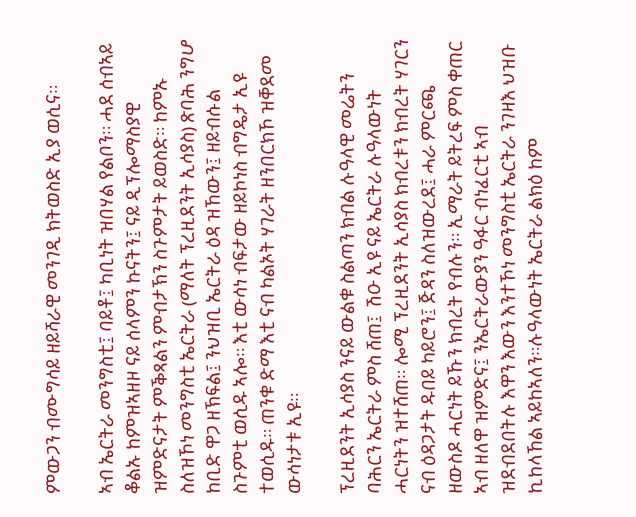ምውጋን ብሙግሳይ ዘይሻራዊ መንገዲ ክትወስድ ኢያ ወሲና።

ኣብ ኤርትራ መንግስቲ፤ ባይቶ፤ ካቢነት ዝበሃል የልቦን። ሓደ ሰብኣይ ቆልኡ ከምዝኣዘዞ ናይ ሰላምን ኩናትን፤ ናይ ዲፕሎማስያዊ ዝምድናታት ምቕጻልን ምብታኽን ስጉምታት ይወስድ። ከምኡ ስለዝኾነ መንግስቲ ኤርትራ (ማለት ፕረዚደንት ኢሳያስ) ጽባሕ ንግሆ ከቢድ ዋጋ ዘኽፍል፤ ንህዝቢ ኤርትራ ዕዳ ዝኸውን፤ ዘይብሱል ስጉምቲ ወሲዱ ኣሎ። እቲ ውሳነ ብፍታው ዘይኮነስ ብግዴታ ኢዩ ተወሲዱ። ጠንቁ ድማ እቲ ናብ ካልኦት ሃገራት ዘንበርክኾ ዝቐደመ ውሳነታቱ ኢዩ።

ፕረዚደንት ኢሳያስ ንናይ ውልቁ ስልጣን ክብል ሉዓላዊ መሬትን ባሕርን ኤርትራ ምስ ሸጠ፤  ሽዑ ኢዩ ናይ ኤርትራ ሉዓላውነት ሓርነትን ዝተሸጠ። ሎሚ ፕረዚደንት ኢሳያስ ክብረቱን ክብረት ሃገርን ናብ ዕዳጋታት ዱበይ ካይሮን፤ ጅዳን ስለዝውረደ፤ ሓራ ምርጫ ዘውስዶ ሓርነት ይኹን ክብረት የብሉን። ኢማራት ይትረፍ ምስ ቀጠር ኣብ ዘለዋ ዝምድና፤ ንኤርትራውያን ዓፋር ብነፈርቲ ኣብ ዝደብደበትሉ እዋን እውን እንተኾነ መንግስቲ ኤርትራ ንገዛእ ህዝቡ ኪከላኸል ኣይከኣለን።ሉዓላውነት ኤርትራ ልክዕ ከም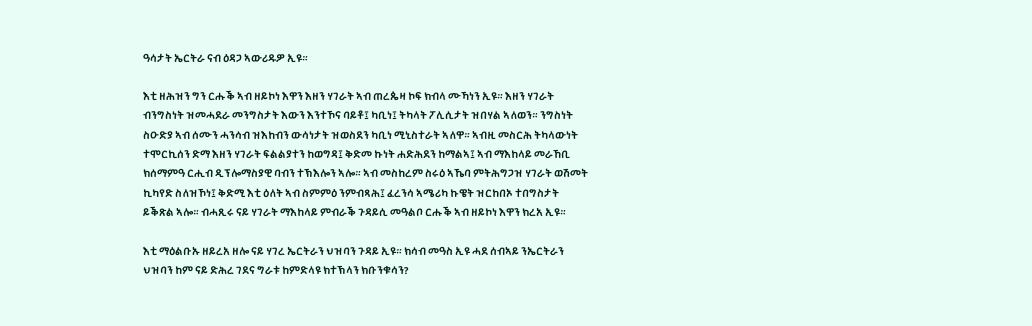ዓሳታት ኤርትራ ናብ ዕዳጋ ኣውሪዱዎ ኢዩ።

እቲ ዘሕዝን ግን ርሑቕ ኣብ ዘይኮነ እዋን እዘን ሃገራት ኣብ ጠረጴዛ ኮፍ ክብላ ሙኻነን ኢዩ። እዘን ሃገራት ብንግስነት ዝመሓደራ መንግስታት እውን እንተኾና ባይቶ፤ ካቢነ፤ ትካላት ፖሊሲታት ዝበሃል ኣለወን። ንግስነት ስዑድያ ኣብ ሰሙን ሓንሳብ ዝእከብን ውሳነታት ዝወስደን ካቢነ ሚኒስተራት ኣለዋ። ኣብዚ መስርሕ ትካላውነት ተሞርኪሰን ድማ እዘን ሃገራት ፍልልያተን ከወግዳ፤ ቅድመ ኩነት ሐድሕደን ከማልኣ፤ ኣብ ማእከላይ መራኸቢ ክሰማምዓ ርሒብ ዲፕሎማስያዊ ባብን ተኽእሎን ኣሎ። ኣብ መስከረም ስሩዕ ኣኼባ ምትሕግጋዝ ሃገራት ወሽመት ኪካየድ ስለዝኾነ፤ ቅድሚ እቲ ዕለት ኣብ ስምምዕ ንምብጻሕ፤ ፈረንሳ ኣሜሪካ ኩዌት ዝርከበኦ ተበግስታት ይቕጽል ኣሎ። ብሓጺሩ ናይ ሃገራት ማእከላይ ምብራቕ ጉዳይሲ መዓልቦ ርሑቕ ኣብ ዘይኮነ እዋን ክረአ ኢዩ።

እቲ ማዕልቡኡ ዘይረአ ዘሎ ናይ ሃገረ ኤርትራን ህዝባን ጉዳይ ኢዩ። ክሳብ መዓስ ኢዩ ሓደ ሰብኣይ ንኤርትራን ህዝባን ከም ናይ ድሕረ ገደና ግራቱ ከምድላዩ ክተኽላን ክቡንቁሳን?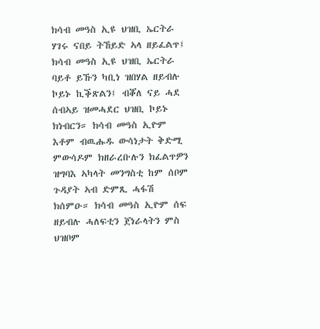ክሳብ መዓስ ኢዩ ህዝቢ ኤርትራ ሃገሩ ናበይ ትኸይድ ኣላ ዘይፈልጥ፤ ክሳብ መዓስ ኢዩ ህዝቢ ኤርትራ ባይቶ ይኹን ካቢነ ዝበሃል ዘይብሉ ኮይኑ ኪቕጽልን፤ ብቖለ ናይ ሓደ ሰብኣይ ዝመሓደር ህዝቢ ኮይኑ ክነብርን። ክሳብ መዓስ ኢዮም እቶም ብዉሑዱ ውሳነታት ቅድሚ ምውሳዶም ክዘራረቡሉን ክፈልጥዎን ዝግባእ ኣካላት መንግስቲ ከም ሰቦም ጉዳያት ኣብ ድምጺ ሓፋሽ ክሰምዑ። ክሳብ መዓስ ኢዮም ሰፍ ዘይብሉ ሓለፍቲን ጀነራላትን ምስ ህዝቦም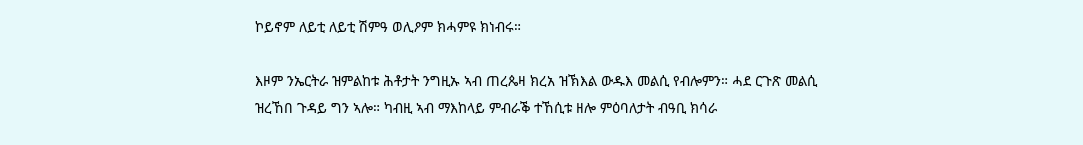ኮይኖም ለይቲ ለይቲ ሽምዓ ወሊዖም ክሓምዩ ክነብሩ።

እዞም ንኤርትራ ዝምልከቱ ሕቶታት ንግዚኡ ኣብ ጠረጴዛ ክረአ ዝኽእል ውዱእ መልሲ የብሎምን። ሓደ ርጉጽ መልሲ ዝረኸበ ጉዳይ ግን ኣሎ። ካብዚ ኣብ ማእከላይ ምብራቕ ተኸሲቱ ዘሎ ምዕባለታት ብዓቢ ክሳራ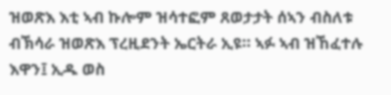ዝወጽእ እቲ ኣብ ኩሎም ዝሳተፎም ጸወታታት ሰኣን ብስለቱ ብኽሳራ ዝወጽእ ፕረዚደንት ኤርትራ ኢዩ። ኣፉ ኣብ ዝኸፈተሉ እዋን፤ ኢዱ ወስ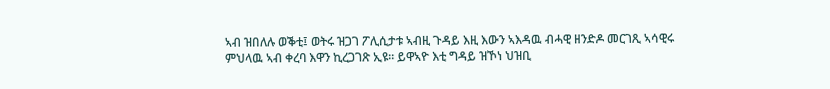ኣብ ዝበለሉ ወቕቲ፤ ወትሩ ዝጋገ ፖሊሲታቱ ኣብዚ ጉዳይ እዚ እውን ኣእዳዉ ብሓዊ ዘንድዶ መርገጺ ኣሳዊሩ ምህላዉ ኣብ ቀረባ እዋን ኪረጋገጽ ኢዩ። ይዋኣዮ እቲ ግዳይ ዝኾነ ህዝቢ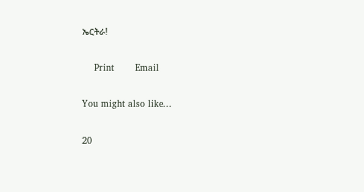ኤርትራ!

    Print       Email

You might also like...

20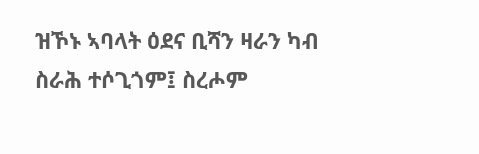ዝኾኑ ኣባላት ዕደና ቢሻን ዛራን ካብ ስራሕ ተሶጊጎም፤ ስረሖም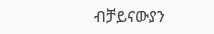ብቻይናውያን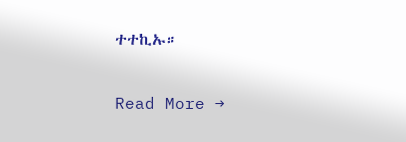ተተኪኡ።

Read More →